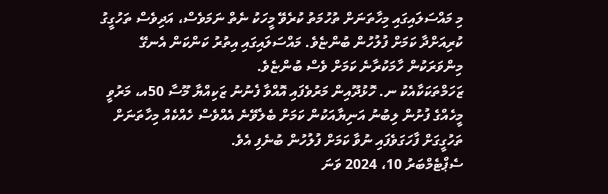މި މައްސަލައިގައި މިހާތަނަށް ތުހުމަތު ކުރެވޭ މީހަކު ނެތް ނަމަވެސް، އަދިވެސް ތަހުގީގު ކުރިއަށްދާ ކަމަށް ފުލުހުން ބުންޏެވެ. މައްސަލައިގައި އިތުރު ކަންކަން އެނގޭ މިންވަރަކުން ހާމަކުރާނެ ކަމަށް ވެސް ބުންޏެވެ.
ޒަހަމްތަކަކާއެކު ނ. ހޮޅުދޫއިން މަރުވެފައި އޮއްވާ ފެނުނު ޒަކިއްޔާ މޫސާ 50އ، މަރުވީ މީހެއްގެ ފުށުން ލިބުނު އަނިޔާއަކުން ކަމަށް ބެލެވޭނެ އެއްވެސް ހެއްކެއް މިހާތަނަށް ތަހުގީގަށް ފާހަގަވެފައި ނުވާ ކަމަށް ފުލުހުން ބުނެފި އެވެ.
ސެޕްޓެމްބަރު 10، 2024 ވަނަ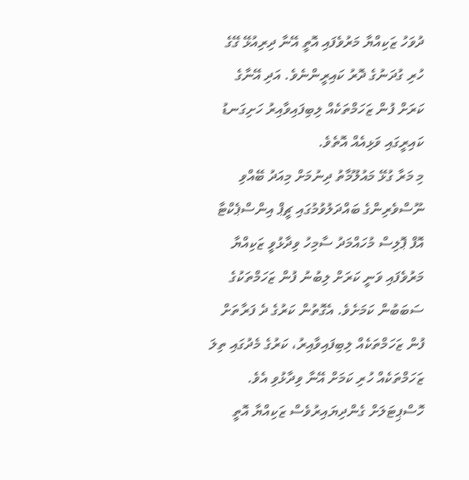ދުވަހު ޒަކިއްޔާ މަރުވެފައި އޮތީ އޭނާ ދިރިއުޅޭ ގޭގެ ހުރި ގުދަނުގެ ދޮރު ކައިރީންނެވެ. އަދި އޭނާގެ ކަރަށް ފުން ޒަހަމްތަކެއް ލިބިފައިވާއިރު ހަށިގަނޑު ކައިރީގައި ވަޅިއެއް އޮތެވެ.
މި މަރާ ގުޅޭ މައުލޫމާތު ދިނުމަށް މިއަދު ބޭއްވި ނޫސްވެރިންގެ ބައްދަލުވުމުގައި ޗީޕް އިންސްޕެކްޓާ އޮފް ޕޮލިސް މުހައްމަދު ސާމިހު ވިދާޅުވީ ޒަކިއްޔާ މަރުވެފައި ވަނީ ކަރަށް ލިބުނު ފުން ޒަހަމްތަކުގެ ސަބަބުން ކަމަށެވެ. އެގޮތުން ކަރުގެ ދެ ފަރާތަށް ފުން ޒަހަމްތަކެއް ލިބިފައިވާއިރު، ކަރުގެ މެދުގައި ތިލަ ޒަހަމްތަކެއް ހުރި ކަމަށް އޭނާ ވިދާޅުވި އެވެ. ހޮސްޕިޓަލަށް ގެންދިޔައިރުވެސް ޒަކިއްޔާ އޮތީ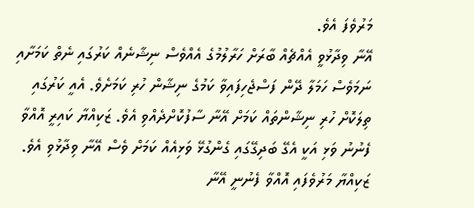މަރުވެފަ އެވެ.
އޭނާ ވިދާޅުވީ އެއްޗެއް ބާރަށް ހަރާލުމުގެ އެއްވެސް ނިޝާނެއް ކަރުގައި ނެތް ކަމަށާއި ނަމަވެސް ހަމަލާ ދޭން ފަސްޖެހިފައިވާ ކަމުގެ ނިޝާން ހުރި ކަމަށެވެ. އެއީ ކަރުގައި ތިލަކޮށް ހުރި ނިޝާންތައް ކަމަށް އޭނާ ސާފުކޮށްދެއްވި އެވެ. ޒަކިއްޔާ ކައިރީ އޮއްވާ ފެނުނު ވަޅި އަކީ އެގޭ ބަދިގޭގައި ގެންގުޅޭ ވަޅިއެއް ކަމަށް ވެސް އޭނާ ވިދާޅުވި އެވެ.
ޒަކިއްޔާ މަރުވެފައި އޮއްވާ ފެނުނީ އޭނާ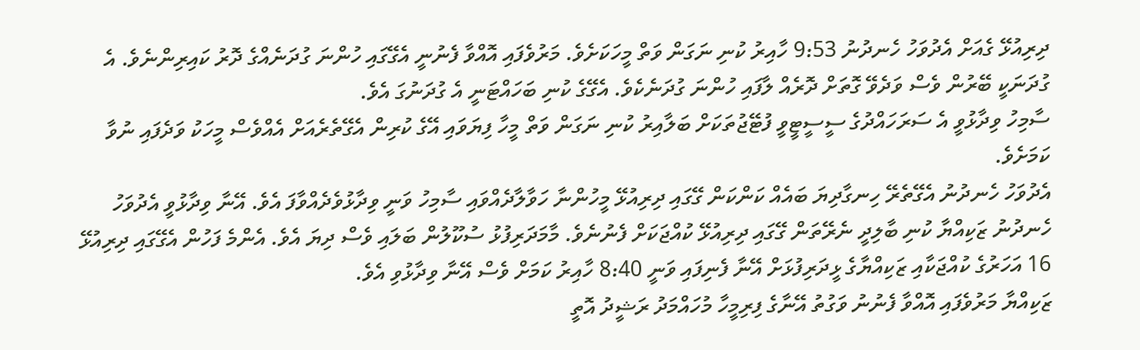ދިރިއުޅޭ ގެއަށް އެދުވަހު ހެނދުނު 9:53 ހާއިރު ކުނި ނަގަން ވަތް މީހަކަށެވެ. މަރުވެފައި އޮއްވާ ފެނުނީ އެގޭގައި ހުންނަ ގުދަނެއްގެ ދޮރު ކައިރިންނެވެ. އެ ގުދަނަކީ ބޭރުން ވެސް ވަދެވޭ ގޮތަށް ދޮރެއް ލާފައި ހުންނަ ގުދަނެކެވެ. އެގޭގެ ކުނި ބަހައްޓަނީ އެ ގުދަނުގަ އެވެ.
ސާމިހު ވިދާޅުވީ އެ ސަރަހައްދުގެ ސީސީޓީވީ ފުޓޭޖުތަކަށް ބަލާއިރު ކުނި ނަގަން ވަތް މީހާ ފިޔަވައި އޭގެ ކުރިން އެގޭތެރެއަށް އެއްވެސް މީހަކު ވަދެފައި ނުވާ ކަމަށެވެ.
އެދުވަހު ހެނދުނު އެގޭތެރޭ ހިނގާދިޔަ ބައެއް ކަންކަން ގޭގައި ދިރިއުޅޭ މީހުންނާ ހަވާލާދެއްވައި ސާމިހު ވަނީ ވިދާޅުވެދެއްވާފަ އެވެ. އޭނާ ވިދާޅުވީ އެދުވަހު ހެނދުނު ޒަކިއްޔާ ކުނި ބާލިދީ ނެރޭތަން ގޭގައި ދިރިއުޅޭ ކުއްޖަކަށް ފެނުނެވެ. މާމަދަރިފުޅު ސުކޫލުން ބަލައި ވެސް ދިޔަ އެވެ. އެންމެ ފަހުން އެގޭގައި ދިރިއުޅޭ 16 އަހަރުގެ ކުއްޖަކާއި ޒަކިއްޔާގެ ޅީދަރިފުޅަށް އޭނާ ފެނިފައި ވަނީ 8:40 ހާއިރު ކަމަށް ވެސް އޭނާ ވިދާޅުވި އެވެ.
ޒަކިއްޔާ މަރުވެފައި އޮއްވާ ފެނުނު ވަގުތު އޭނާގެ ފިރިމީހާ މުހައްމަދު ރަޝީދު އޮތީ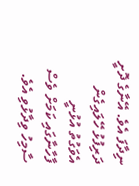ނިދާފަ އެވެ. އޭނާގެ ދޮށީ ދަރިފުޅު ހޭލައިގެން އެވަގުތު އުޅުނީ ފާހާނާގައި ކަމަށް ވެސް ސާމިހު ވިދާޅުވި އެވެ.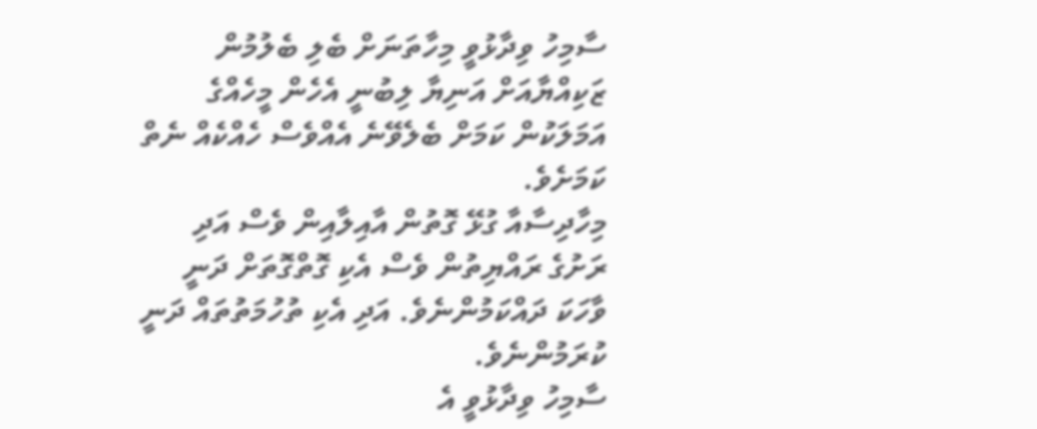ސާމިހު ވިދާޅުވީ މިހާތަނަށް ބެލި ބެލުމުން ޒަކިއްޔާއަށް އަނިޔާ ލިބުނީ އެހެން މީހެއްގެ އަމަލަކުން ކަމަށް ބެލެވޭނެ އެއްވެސް ހެއްކެއް ނެތް ކަމަށެވެ.
މިހާދިސާއާ ގުޅޭ ގޮތުން އާއިލާއިން ވެސް އަދި ރަށުގެ ރައްޔިތުން ވެސް އެކި ގޮތްގޮތަށް ދަނީ ވާހަކަ ދައްކަމުންނެވެ. އަދި އެކި ތުހުމަތުތައް ދަނީ ކުރަމުންނެވެ.
ސާމިހު ވިދާޅުވީ އެ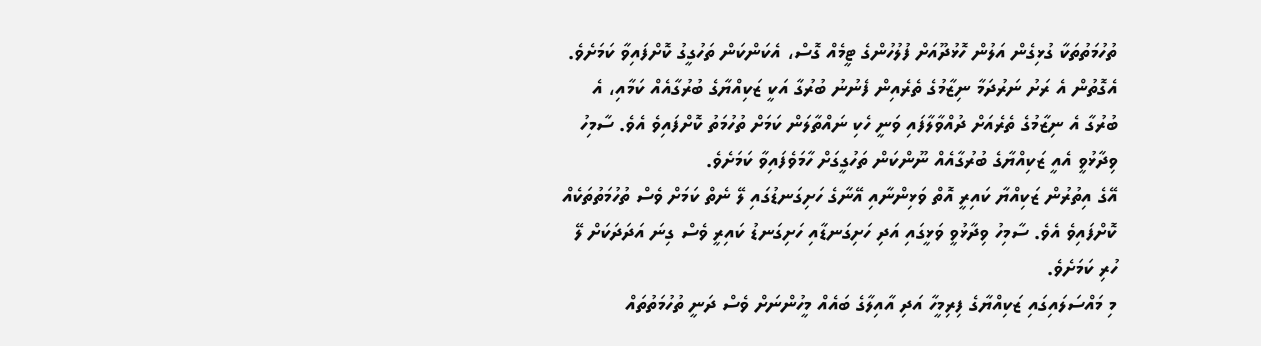ތުހުމަތުތަކާ ގުޅިގެން އަލުން ހޮޅުދޫއަށް ފުލުހުންގެ ޓީމެއް ގޮސް، އެކަންކަން ތަހުގީގު ކޮށްފައިވާ ކަމަށެވެ. އެގޮތުން އެ ރަށު ނަރުދަމާ ނިޒާމުގެ ތެރެއިން ފެނުނު ބުރުގާ އަކީ ޒަކިއްޔާގެ ބުރުގާއެއް ކަމާއި، އެ ބުރުގާ އެ ނިޒާމުގެ ތެރެއަށް ދުއްވާލާފައި ވަނީ ހެކި ނައްތާލަން ކަމަށް ތުހުމަތު ކޮށްފައިވެ އެވެ. ސާމިހު ވިދާޅުވީ އެއީ ޒަކިއްޔާގެ ބުރުގާއެއް ނޫންކަން ތަހުގީގަށް ހާމަވެފައިވާ ކަމަށެވެ.
އޭގެ އިތުރުން ޒަކިއްޔާ ކައިރީ އޮތް ވަޅިންނާއި އޭނާގެ ހަށިގަނޑުގައި ލޭ ނެތް ކަމަށް ވެސް ތުހުމަތުތަކެއް ކޮށްފައިވެ އެވެ. ސާމިހު ވިދާޅުވީ ވަޅީގައި އަދި ހަށިގަނޑާއި ހަށިގަނޑު ކައިރީ ވެސް ގިނަ އަދަދަކަށް ލޭ ހުރި ކަމަށެވެ.
މި މައްސަލައިގައި ޒަކިއްޔާގެ ފިރިމީހާ އަދި އާއިލާގެ ބައެއް މީހުންނަށް ވެސް ދަނީ ތުހުމަތުތައް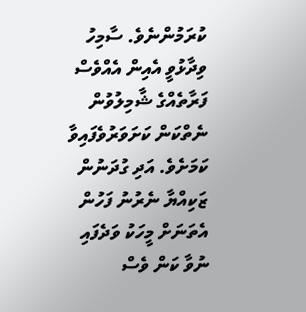ކުރަމުންނެވެ. ސާމިހު ވިދާޅުވީ އެއިން އެއްވެސް ފަރާތެއްގެ ޝާމިލުވުން ނެތްކަން ކަށަވަރުވެފައިވާ ކަމަށެވެ. އަދި ގުދަނުން ޒަކިއްޔާ ނެރުނު ފަހުން އެތަނަށް މީހަކު ވަދެފައި ނުވާ ކަން ވެސް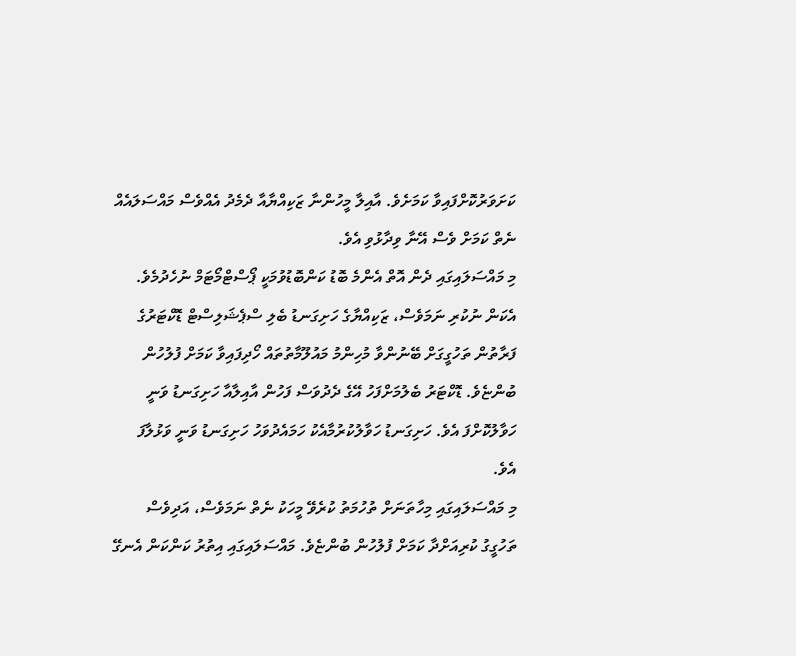ކަށަވަރުކޮށްފައިވާ ކަމަށެވެ. އާއިލާ މީހުންނާ ޒަކިއްޔާއާ ދެމެދު އެއްވެސް މައްސަލައެއް ނެތް ކަމަށް ވެސް އޭނާ ވިދާޅުވި އެވެ.
މި މައްސަލައިގައި ދެން އޮތް އެންމެ ބޮޑު ކަންބޮޑުވުމަކީ ޕޯސްޓްމޯޓަމް ނުހެދުމެވެ. އެކަން ނުކުރި ނަމަވެސް، ޒަކިއްޔާގެ ހަށިގަނޑު ބެލި ސްޕެޝަލިސްޓް ޑޮކްޓަރުގެ ފަރާތުން ތަހުގީގަށް ބޭނުންވާ މުހިންމު މައުލޫމާތުތައް ހޯދިފައިވާ ކަމަށް ފުލުހުން ބުންޏެވެ. ޑޮކްޓަރު ބެލުމަށްފަހު އޭގެ ދެދުވަސް ފަހުން އާއިލާއާ ހަށިގަނޑު ވަނީ ހަވާލުކޮށްފަ އެވެ. ހަށިގަނޑު ހަވާލުކުރުމާއެކު ހަމައެދުވަހު ހަށިގަނޑު ވަނީ ވަޅުލާފަ އެވެ.
މި މައްސަލައިގައި މިހާތަނަށް ތުހުމަތު ކުރެވޭ މީހަކު ނެތް ނަމަވެސް، އަދިވެސް ތަހުގީގު ކުރިއަށްދާ ކަމަށް ފުލުހުން ބުންޏެވެ. މައްސަލައިގައި އިތުރު ކަންކަން އެނގޭ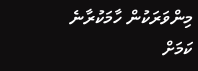މިންވަރަކުން ހާމަކުރާނެ ކަމަށް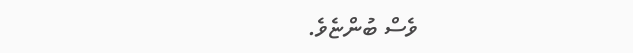ވެސް ބުންޏެވެ.